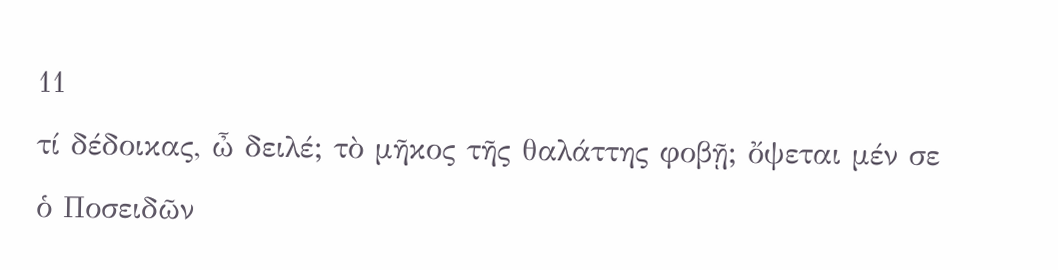11
τί δέδοικας, ὦ δειλέ; τὸ μῆκος τῆς θαλάττης φοβῇ; ὄψεται μέν σε ὁ Ποσειδῶν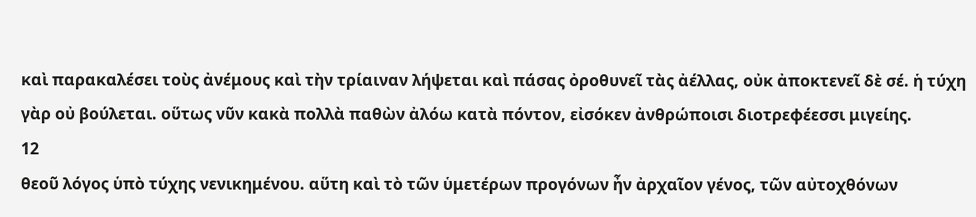καὶ παρακαλέσει τοὺς ἀνέμους καὶ τὴν τρίαιναν λήψεται καὶ πάσας ὀροθυνεῖ τὰς ἀέλλας, οὐκ ἀποκτενεῖ δὲ σέ. ἡ τύχη γὰρ οὐ βούλεται. οὕτως νῦν κακὰ πολλὰ παθὼν ἀλόω κατὰ πόντον, εἰσόκεν ἀνθρώποισι διοτρεφέεσσι μιγείης.
12
θεοῦ λόγος ὑπὸ τύχης νενικημένου. αὕτη καὶ τὸ τῶν ὑμετέρων προγόνων ἦν ἀρχαῖον γένος, τῶν αὐτοχθόνων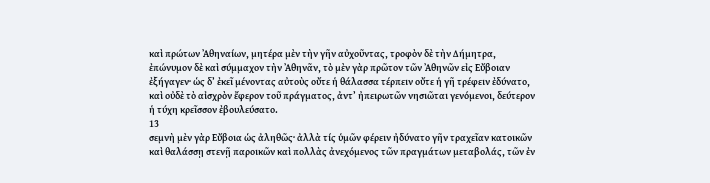καὶ πρώτων Ἀθηναίων, μητέρα μὲν τὴν γῆν αὐχοῦντας, τροφὸν δὲ τὴν Δήμητρα, ἐπώνυμον δὲ καὶ σύμμαχον τὴν Ἀθηνᾶν, τὸ μὲν γὰρ πρῶτον τῶν Ἀθηνῶν εἰς Εὔβοιαν ἐξήγαγεν· ὡς δ’ ἐκεῖ μένοντας αὐτοὺς οὔτε ἡ θάλασσα τέρπειν οὔτε ἡ γῆ τρέφειν ἐδύνατο, καὶ οὐδὲ τὸ αἰσχρὸν ἔφερον τοῦ πράγματος, ἀντ’ ἠπειρωτῶν νησιῶται γενόμενοι, δεύτερον ἡ τύχη κρεῖσσον ἐβουλεύσατο.
13
σεμνὴ μὲν γὰρ Εὔβοια ὡς ἀληθῶς· ἀλλὰ τίς ὑμῶν φέρειν ἠδύνατο γῆν τραχεῖαν κατοικῶν καὶ θαλάσσῃ στενῇ παροικῶν καὶ πολλὰς ἀνεχόμενος τῶν πραγμάτων μεταβολάς, τῶν ἐν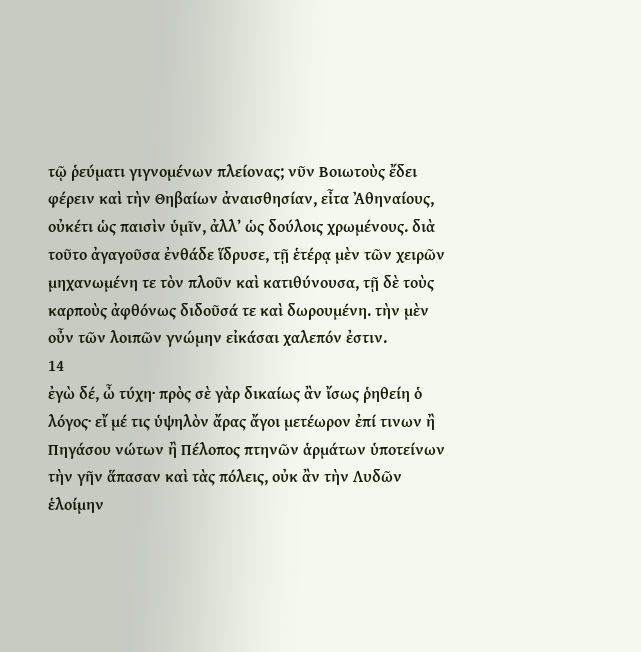τῷ ῥεύματι γιγνομένων πλείονας; νῦν Βοιωτοὺς ἔδει φέρειν καὶ τὴν Θηβαίων ἀναισθησίαν, εἶτα Ἀθηναίους, οὐκέτι ὡς παισὶν ὑμῖν, ἀλλ’ ὡς δούλοις χρωμένους. διὰ τοῦτο ἀγαγοῦσα ἐνθάδε ἵδρυσε, τῇ ἑτέρᾳ μὲν τῶν χειρῶν μηχανωμένη τε τὸν πλοῦν καὶ κατιθύνουσα, τῇ δὲ τοὺς καρποὺς ἀφθόνως διδοῦσά τε καὶ δωρουμένη. τὴν μὲν οὖν τῶν λοιπῶν γνώμην εἰκάσαι χαλεπόν ἐστιν.
14
ἐγὼ δέ, ὦ τύχη· πρὸς σὲ γὰρ δικαίως ἂν ἴσως ῥηθείη ὁ λόγος· εἴ μέ τις ὑψηλὸν ἄρας ἄγοι μετέωρον ἐπί τινων ἢ Πηγάσου νώτων ἢ Πέλοπος πτηνῶν ἁρμάτων ὑποτείνων τὴν γῆν ἅπασαν καὶ τὰς πόλεις, οὐκ ἂν τὴν Λυδῶν ἑλοίμην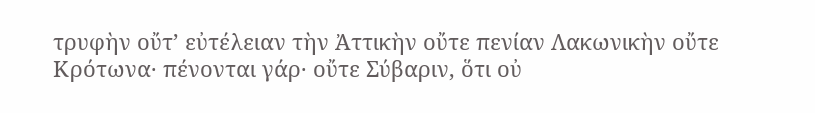τρυφὴν οὔτ’ εὐτέλειαν τὴν Ἀττικὴν οὔτε πενίαν Λακωνικὴν οὔτε Κρότωνα· πένονται γάρ· οὔτε Σύβαριν, ὅτι οὐ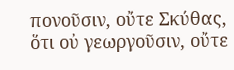πονοῦσιν, οὔτε Σκύθας, ὅτι οὐ γεωργοῦσιν, οὔτε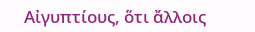Αἰγυπτίους, ὅτι ἄλλοις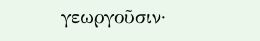γεωργοῦσιν·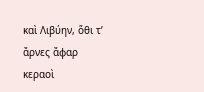καὶ Λιβύην, ὅθι τ’ ἄρνες ἄφαρ κεραοὶ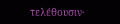τελέθουσιν·